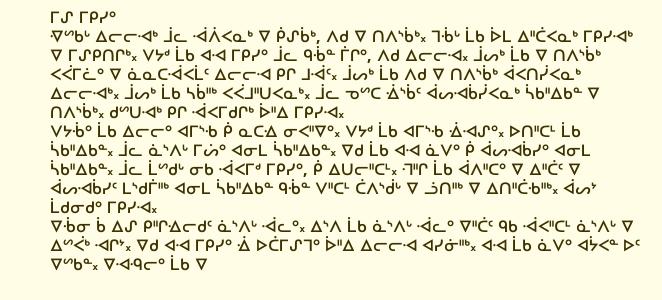ᒥᔑ ᒥᑭᓯᐤ
ᐌᔥᑲᒡ ᐃᓕᓕᐗᒃ ᒨᓚ ᐙᐲᐸᓇᒃ ᐁ ᑮᔑᑳᒃ, ᐱᑯ ᐁ ᑎᐱᔅᑳᒃ᙮ ᒣᒀᒡ ᒫᑲ ᐆᒪ ᐃᐦᑖᐸᓇᒃ ᒥᑭᓯᐗᒃ ᐁ ᒥᔑᑭᑎᒋᒃ᙮ ᐯᔭᒄ ᒫᑲ ᐊᐗ ᒥᑭᓯᐤ ᒨᓚ ᑫᒀᓐ ᒦᒋᐤ, ᐱᑯ ᐃᓕᓕᐗ᙮ ᒨᔕᒃ ᒫᑲ ᐁ ᑎᐱᔅᑳᒃ ᐸᐹᒥᓛᐤ ᐁ ᓈᓇᑕᐙᐸᒫᑦ ᐃᓕᓕᐗ ᑭᒋ ᒧᐙᑦ᙮ ᒨᔕᒃ ᒫᑲ ᐱᑯ ᐁ ᑎᐱᔅᑳᒃ ᐋᐸᑎᓰᐸᓇᒃ ᐃᓕᓕᐗᒃ᙮ ᒨᔕᒃ ᒫᑲ ᓴᑳᐦᒃ ᐸᐹᒧᐦᑌᐸᓇᒃ᙮ ᒨᓚ ᓀᔥᑕ ᐐᔅᑳᑦ ᐋᔕᐗᑳᓰᐸᓇᒃ ᓵᑲᐦᐃᑲᓐ ᐁ ᑎᐱᔅᑳᒃ᙮ ᑯᔥᑌᐗᒃ ᑭᒋ ᐙᐸᒥᑯᒋᒃ ᐆᐦᐃ ᒥᑭᓯᐗ᙮
ᐯᔭᒀᐤ ᒫᑲ ᐃᓕᓕᐤ ᐊᒥᔅᑾ ᑮ ᓇᑕᐎ ᓂᐸᐦᐁᐤ᙮ ᐯᔭᒄ ᒫᑲ ᐊᒥᔅᑾ ᐐᐗᔑᐤ᙮ ᐅᑎᐦᑕᒻ ᒫᑲ ᓵᑲᐦᐃᑲᓐ᙮ ᒨᓚ ᓈᔅᐱᒡ ᒥᔖᐤ ᐊᓂᒪ ᓵᑲᐦᐃᑲᓐ᙮ ᐁᑯ ᒫᑲ ᐊᐗ ᓈᐯᐤ ᑮ ᐋᔕᐗᑳᓯᐤ ᐊᓂᒪ ᓵᑲᐦᐃᑲᓐ᙮ ᒨᓚ ᒫᔥᑯᒡ ᓂᑲ ᐙᐸᒥᒄ ᒥᑭᓯᐤ, ᑮ ᐃᑌᓕᐦᑕᒻ᙮ ᒬᐦᒋ ᒫᑲ ᐋᐱᐦᑕᐤ ᐁ ᐃᐦᑖᑦ ᐁ ᐋᔕᐗᑳᓯᑦ ᒪᔅᑯᒦᐦᒃ ᐊᓂᒪ ᓵᑲᐦᐃᑲᓐ ᑫᒀᓐ ᐯᐦᑕᒻ ᑖᐱᔅᑰᒡ ᐁ ᓘᑎᐦᒃ ᐁ ᐃᑎᐦᑖᑾᐦᒃ᙮ ᐋᔕᔾ ᒫᑯᓂᑯᐤ ᒥᑭᓯᐗ᙮
ᐁᒀᓂ ᑳ ᐃᔑ ᑭᐦᒋᐎᓕᑯᑦ ᓈᔅᐱᒡ ᐙᓚᐤ᙮ ᐃᔅᐱ ᒫᑲ ᓈᔅᐱᒡ ᐙᓚᐤ ᐁᐦᑖᑦ ᑫᑲ ᐙᐸᐦᑕᒻ ᓈᔅᐱᒡ ᐁ ᐃᔥᐹᒃ ᐗᒋᔾ᙮ ᐁᑯ ᐊᐗ ᒥᑭᓯᐤ ᐐ ᐅᑖᒥᔑᒣᐤ ᐆᐦᐃ ᐃᓕᓕᐗ ᐊᓯᓃᐦᒃ᙮ ᐊᐗ ᒫᑲ ᓈᐯᐤ ᐊᔮᐸᓐ ᐅᑦ ᐁᔥᑲᓐ᙮ ᐁᐗᑴᓕᐤ ᒫᑲ ᐁ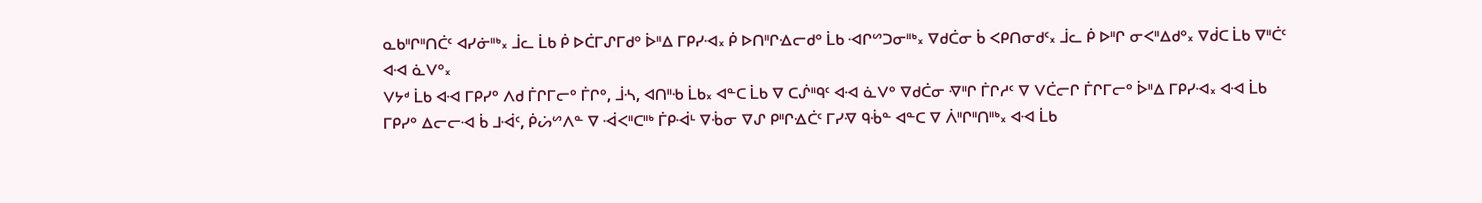ᓇᑲᐦᒋᐦᑎᑖᑦ ᐊᓯᓃᐦᒃ᙮ ᒨᓚ ᒫᑲ ᑮ ᐅᑖᒥᔑᒥᑯᐤ ᐆᐦᐃ ᒥᑭᓯᐗ᙮ ᑮ ᐅᑎᐦᒋᐎᓕᑯᐤ ᒫᑲ ᐗᒋᔥᑐᓂᐦᒃ᙮ ᐁᑯᑖᓂ ᑳ ᐸᑭᑎᓂᑯᑦ᙮ ᒨᓚ ᑮ ᐅᐦᒋ ᓂᐸᐦᐃᑯᐤ᙮ ᐁᑰᑕ ᒫᑲ ᐁᐦᑖᑦ ᐊᐗ ᓈᐯᐤ᙮
ᐯᔭᒄ ᒫᑲ ᐊᐗ ᒥᑭᓯᐤ ᐱᑯ ᒦᒋᒥᓕᐤ ᒦᒋᐤ, ᒨᔀ, ᐊᑎᐦᑾ ᒫᑲ᙮ ᐊᓐᑕ ᒫᑲ ᐁ ᑕᔒᐦᑫᑦ ᐊᐗ ᓈᐯᐤ ᐁᑯᑖᓂ ᐌᐦᒋ ᒦᒋᓱᑦ ᐁ ᐯᑖᓕᒋ ᒦᒋᒥᓕᐤ ᐆᐦᐃ ᒥᑭᓯᐗ᙮ ᐊᐗ ᒫᑲ ᒥᑭᓯᐤ ᐃᓕᓕᐗ ᑳ ᒧᐙᑦ, ᑮᔖᔥᐱᓐ ᐁ ᐙᐸᐦᑕᐦᒃ ᒦᑭᐙᒻ ᐁᒀᓂ ᐁᔑ ᑭᐦᒋᐎᑖᑦ ᒥᓯᐌ ᑫᒀᓐ ᐊᓐᑕ ᐁ ᐲᐦᒋᐦᑎᐦᒃ᙮ ᐊᐗ ᒫᑲ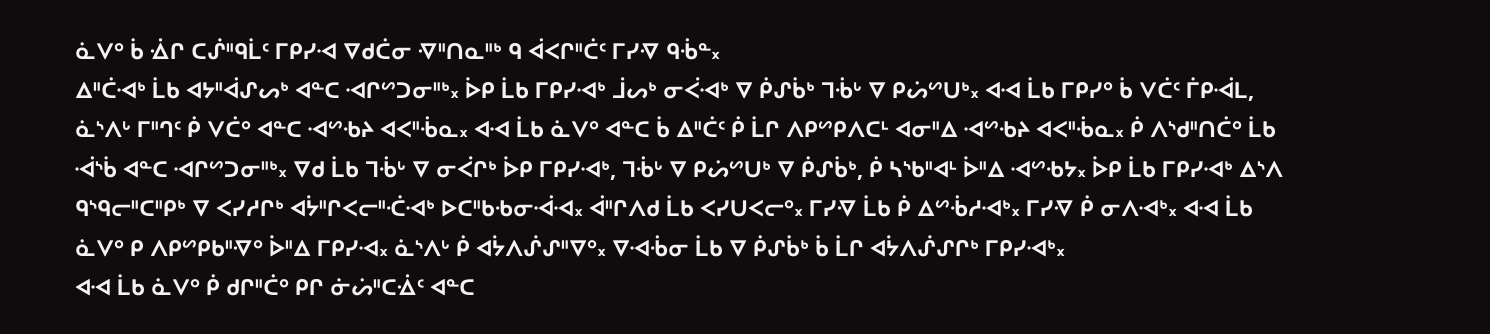ᓈᐯᐤ ᑳ ᐐᒋ ᑕᔒᐦᑫᒫᑦ ᒥᑭᓯᐗ ᐁᑯᑖᓂ ᐌᐦᑎᓇᐦᒃ ᑫ ᐋᐸᒋᐦᑖᑦ ᒥᓯᐌ ᑫᒀᓐ᙮
ᐃᐦᑖᐗᒃ ᒫᑲ ᐊᔭᐦᐋᔑᔕᒃ ᐊᓐᑕ ᐗᒋᔥᑐᓂᐦᒃ᙮ ᐆᑭ ᒫᑲ ᒥᑭᓯᐗᒃ ᒨᔕᒃ ᓂᐹᐗᒃ ᐁ ᑮᔑᑳᒃ ᒣᒀᒡ ᐁ ᑭᔖᔥᑌᒃ᙮ ᐊᐗ ᒫᑲ ᒥᑭᓯᐤ ᑳ ᐯᑖᑦ ᒦᑭᐙᒪ, ᓈᔅᐱᒡ ᒥᐦᒉᑦ ᑮ ᐯᑖᐤ ᐊᓐᑕ ᐗᔥᑾᔨ ᐊᐸᐦᒀᓇ᙮ ᐊᐗ ᒫᑲ ᓈᐯᐤ ᐊᓐᑕ ᑳ ᐃᐦᑖᑦ ᑮ ᒫᒋ ᐱᑭᔥᑭᐱᑕᒻ ᐊᓂᐦᐃ ᐗᔥᑾᔨ ᐊᐸᐦᒀᓇ᙮ ᑮ ᐱᔅᑯᐦᑎᑖᐤ ᒫᑲ ᐙᔅᑳ ᐊᓐᑕ ᐗᒋᔥᑐᓂᐦᒃ᙮ ᐁᑯ ᒫᑲ ᒣᒀᒡ ᐁ ᓂᐹᒋᒃ ᐆᑭ ᒥᑭᓯᐗᒃ, ᒣᒀᒡ ᐁ ᑭᔖᔥᑌᒃ ᐁ ᑮᔑᑳᒃ, ᑮ ᓴᔅᑲᐦᐊᒻ ᐆᐦᐃ ᐗᔥᑾᔭ᙮ ᐆᑭ ᒫᑲ ᒥᑭᓯᐗᒃ ᐃᔅᐱ ᑫᔅᑫᓕᐦᑕᐦᑭᒃ ᐁ ᐸᓯᓱᒋᒃ ᐊᔮᐦᒋᐸᓕᐦᑣᐗᒃ ᐅᑕᐦᑲᑾᓂᐙᐗ᙮ ᐋᐦᒋᐱᑯ ᒫᑲ ᐸᓯᑌᐸᓕᐤ᙮ ᒥᓯᐌ ᒫᑲ ᑮ ᐃᔥᒀᓱᐗᒃ᙮ ᒥᓯᐌ ᑮ ᓂᐱᐗᒃ᙮ ᐊᐗ ᒫᑲ ᓈᐯᐤ ᑭ ᐱᑭᔥᑭᑲᐦᐌᐤ ᐆᐦᐃ ᒥᑭᓯᐗ᙮ ᓈᔅᐱᒡ ᑮ ᐊᔮᐱᔒᔑᐦᐁᐤ᙮ ᐁᐗᒀᓂ ᒫᑲ ᐁ ᑮᔑᑳᒃ ᑳ ᒫᒋ ᐊᔮᐱᔒᔑᒋᒃ ᒥᑭᓯᐗᒃ᙮
ᐊᐗ ᒫᑲ ᓈᐯᐤ ᑮ ᑯᒋᐦᑖᐤ ᑭᒋ ᓃᔖᐦᑕᐐᑦ ᐊᓐᑕ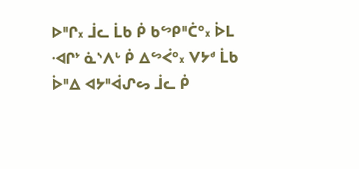ᐅᐦᒋ᙮ ᒨᓚ ᒫᑲ ᑮ ᑲᔥᑭᐦᑖᐤ᙮ ᐆᒪ ᐗᒋᔾ ᓈᔅᐱᒡ ᑮ ᐃᔥᐹᐤ᙮ ᐯᔭᒄ ᒫᑲ ᐆᐦᐃ ᐊᔭᐦᐋᔑᔕ ᒨᓚ ᑮ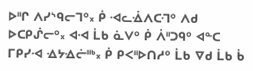ᐅᐦᒋ ᐱᓯᔅᑫᓕᒣᐤ᙮ ᑮ ᐗᓚᐐᐱᑕᒬᐤ ᐱᑯ ᐅᑕᑭᔒᓕᐤ᙮ ᐊᐗ ᒫᑲ ᓈᐯᐤ ᑮ ᐲᐦᑐᑫᐤ ᐊᓐᑕ ᒥᑭᓯᐗ ᐎᔭᐎᓖᐦᒃ᙮ ᑮ ᑭᐸᐦᐅᑎᓱᐤ ᒫᑲ ᐁᑯ ᒫᑲ ᑳ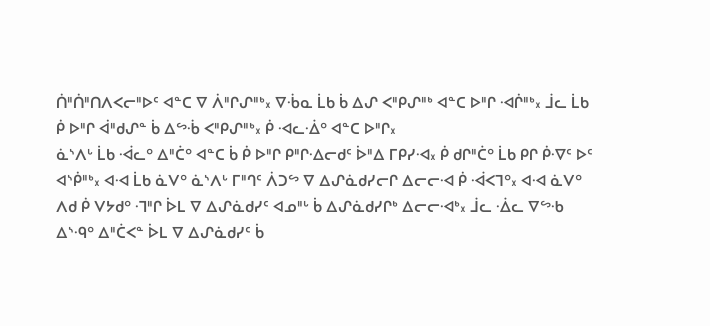ᑏᐦᑏᐦᑎᐱᐸᓕᐦᐅᑦ ᐊᓐᑕ ᐁ ᐲᐦᒋᔑᐦᒃ᙮ ᐁᒀᓇ ᒫᑲ ᑳ ᐃᔑ ᐸᐦᑭᔑᐦᒃ ᐊᓐᑕ ᐅᐦᒋ ᐗᒌᐦᒃ᙮ ᒨᓚ ᒫᑲ ᑮ ᐅᐦᒋ ᐋᐦᑯᔑᓐ ᑳ ᐃᔥᒀ ᐸᐦᑭᔑᐦᒃ᙮ ᑮ ᐗᓚᐐᐤ ᐊᓐᑕ ᐅᐦᒋ᙮
ᓈᔅᐱᒡ ᒫᑲ ᐙᓚᐤ ᐃᐦᑖᐤ ᐊᓐᑕ ᑳ ᑮ ᐅᐦᒋ ᑭᐦᒋᐎᓕᑯᑦ ᐆᐦᐃ ᒥᑭᓯᐗ᙮ ᑮ ᑯᒋᐦᑖᐤ ᒫᑲ ᑭᒋ ᑮᐌᑦ ᐅᑦ ᐊᔅᑮᐦᒃ᙮ ᐊᐗ ᒫᑲ ᓈᐯᐤ ᓈᔅᐱᒡ ᒥᐦᒉᑦ ᐲᑐᔥ ᐁ ᐃᔑᓈᑯᓯᓕᒋ ᐃᓕᓕᐗ ᑮ ᐙᐸᒣᐤ᙮ ᐊᐗ ᓈᐯᐤ ᐱᑯ ᑮ ᐯᔭᑯᐤ ᒬᐦᒋ ᐆᒪ ᐁ ᐃᔑᓈᑯᓯᑦ ᐊᓄᐦᒡ ᑳ ᐃᔑᓈᑯᓯᒋᒃ ᐃᓕᓕᐗᒃ᙮ ᒨᓚ ᐐᓚ ᐁᔥᑾ ᐃᔅᑴᐤ ᐃᐦᑖᐸᓐ ᐆᒪ ᐁ ᐃᔑᓈᑯᓯᑦ ᑳ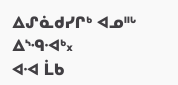ᐃᔑᓈᑯᓯᒋᒃ ᐊᓄᐦᒡ ᐃᔅᑴᐗᒃ᙮
ᐊᐗ ᒫᑲ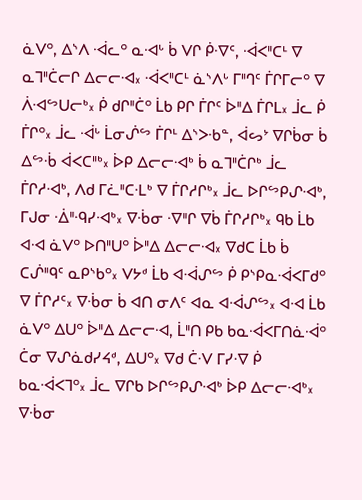ᓈᐯᐤ, ᐃᔅᐱ ᐙᓚᐤ ᓇᐗᒡ ᑳ ᐯᒋ ᑮᐌᑦ, ᐙᐸᐦᑕᒻ ᐁ ᓇᒣᐦᑖᓕᒋ ᐃᓕᓕᐗ᙮ ᐙᐸᐦᑕᒻ ᓈᔅᐱᒡ ᒥᐦᒉᑦ ᒦᒋᒥᓕᐤ ᐁ ᐲᐗᔥᑌᓕᒃ᙮ ᑮ ᑯᒋᐦᑖᐤ ᒫᑲ ᑭᒋ ᒦᒋᑦ ᐆᐦᐃ ᒦᒋᒪ᙮ ᒨᓚ ᑮ ᒦᒋᐤ᙮ ᒨᓚ ᐙᒡ ᒫᓂᔒᔥ ᒦᒋᒻ ᐃᔅᐳᑾᓐ, ᐋᔕᔾ ᐁᒋᑳᓂ ᑳ ᐃᔥᒀ ᐋᐸᑕᐦᒃ᙮ ᐆᑭ ᐃᓕᓕᐗᒃ ᑳ ᓇᒣᐦᑖᒋᒃ ᒨᓚ ᒦᒋᓱᐗᒃ, ᐱᑯ ᒥᓛᐦᑕᒶᒃ ᐁ ᒦᒋᓱᒋᒃ᙮ ᒨᓚ ᐅᒋᔥᑭᔑᐗᒃ, ᒥᒍᓂ ᐐᐦᑴᓯᐗᒃ᙮ ᐁᒀᓂ ᐌᐦᒋ ᐁᑳ ᒦᒋᓱᒋᒃ᙮ ᑫᑲ ᒫᑲ ᐊᐗ ᓈᐯᐤ ᐅᑎᐦᑌᐤ ᐆᐦᐃ ᐃᓕᓕᐗ᙮ ᐁᑯᑕ ᒫᑲ ᑳ ᑕᔒᐦᑫᑦ ᓇᑭᔅᑲᐤ᙮ ᐯᔭᒄ ᒫᑲ ᐊᐙᔑᔥ ᑮ ᑭᔅᑭᓇᐙᐸᒥᑯᐤ ᐁ ᒦᒋᓱᑦ᙮ ᐁᒀᓂ ᑳ ᐊᑎ ᓂᐱᑦ ᐊᓇ ᐊᐙᔑᔥ᙮ ᐊᐗ ᒫᑲ ᓈᐯᐤ ᐃᑌᐤ ᐆᐦᐃ ᐃᓕᓕᐗ, ᒫᐦᑎ ᑭᑲ ᑲᓇᐙᐸᒥᑎᓈᐙᐤ ᑖᓂ ᐁᔑᓈᑯᓯᔦᒄ, ᐃᑌᐤ᙮ ᐁᑯ ᑖᐺ ᒥᓯᐌ ᑮ ᑲᓇᐙᐸᒣᐤ᙮ ᒨᓚ ᐁᒋᑲ ᐅᒋᔥᑭᔑᐗᒃ ᐆᑭ ᐃᓕᓕᐗᒃ᙮ ᐁᒀᓂ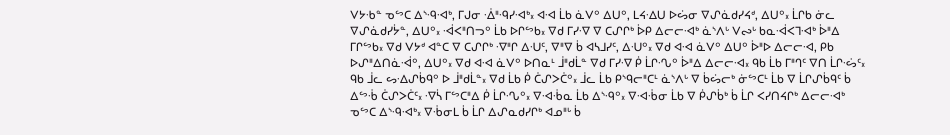ᐯᔭᑾᓐ ᓀᔥᑕ ᐃᔅᑴᐗᒃ, ᒥᒍᓂ ᐐᐦᑴᓯᐗᒃ᙮ ᐊᐗ ᒫᑲ ᓈᐯᐤ ᐃᑌᐤ, ᒪᔦᐎᑌ ᐅᔖᓂ ᐁᔑᓈᑯᓯᔦᒄ, ᐃᑌᐤ᙮ ᒫᒋᑲ ᓃᓚ ᐁᔑᓈᑯᓯᔮᓐ, ᐃᑌᐤ᙮ ᐙᐸᐦᑎᓓᐤ ᒫᑲ ᐅᒋᔥᑲ᙮ ᐁᑯ ᒥᓯᐌ ᐁ ᑕᔑᒋᒃ ᐆᑭ ᐃᓕᓕᐗᒃ ᓈᔅᐱᒡ ᐯᔓᒡ ᑲᓇᐙᐸᒣᐗᒃ ᐆᐦᐃ ᒥᒋᔥᑲ᙮ ᐁᑯ ᐯᔭᒄ ᐊᓐᑕ ᐁ ᑕᔑᒋᒃ ᐌᐦᒋ ᐃᑗᑦ, ᐁᐦᐁ ᑳ ᐊᓴᒧᓯᑦ, ᐃᑗᐤ᙮ ᐁᑯ ᐊᐗ ᓈᐯᐤ ᐃᑌᐤ ᐆᐦᐅ ᐃᓕᓕᐗ, ᑭᑲ ᐅᔑᐦᐃᑎᓈᐙᐤ, ᐃᑌᐤ᙮ ᐁᑯ ᐊᐗ ᓈᐯᐤ ᐅᑎᓇᒻ ᒨᐦᑯᒫᓐ ᐁᑯ ᒥᓯᐌ ᑮ ᒫᒋᔗᐤ ᐆᐦᐃ ᐃᓕᓕᐗ᙮ ᑫᑲ ᒫᑲ ᒥᐦᒉᑦ ᐁᑎ ᒫᒋᔣᑦ᙮ ᑫᑲ ᒨᓚ ᔕᐎᔑᑳᑫᐤ ᐅ ᒨᐦᑯᒫᓐ᙮ ᐁᑯ ᒫᑲ ᑮ ᑖᔑᐳᑖᐤ᙮ ᒨᓚ ᒫᑲ ᑭᔅᑫᓕᐦᑕᒻ ᓈᔅᐱᒡ ᐁ ᑳᔖᓕᒃ ᓃᔥᑕᒻ ᒫᑲ ᐁ ᒫᒋᔑᑳᑫᑦ ᑳ ᐃᔥᒀ ᑖᔑᐳᑖᑦ᙮ ᐌᓵ ᒥᔥᑕᐦᐃ ᑮ ᒫᒋᔗᐤ᙮ ᐁᐗᒀᓇ ᒫᑲ ᐃᔅᑴᐤ᙮ ᐁᐗᒀᓂ ᒫᑲ ᐁ ᑮᔑᑳᒃ ᑳ ᒫᒋ ᐸᓯᑎᔦᒋᒃ ᐃᓕᓕᐗᒃ ᓀᔥᑕ ᐃᔅᑴᐗᒃ᙮ ᐁᒀᓂᒪ ᑳ ᒫᒋ ᐃᔑᓇᑯᓯᒋᒃ ᐊᓄᐦᒡ ᑳ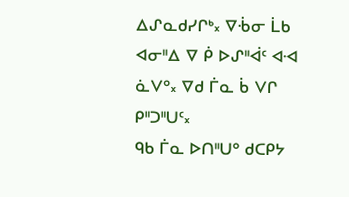ᐃᔑᓇᑯᓯᒋᒃ᙮ ᐁᒀᓂ ᒫᑲ ᐊᓂᐦᐃ ᐁ ᑮ ᐅᔑᐦᐋᑦ ᐊᐗ ᓈᐯᐤ᙮ ᐁᑯ ᒦᓇ ᑳ ᐯᒋ ᑭᐦᑐᐦᑌᑦ᙮
ᑫᑲ ᒦᓇ ᐅᑎᐦᑌᐤ ᑯᑕᑭᔭ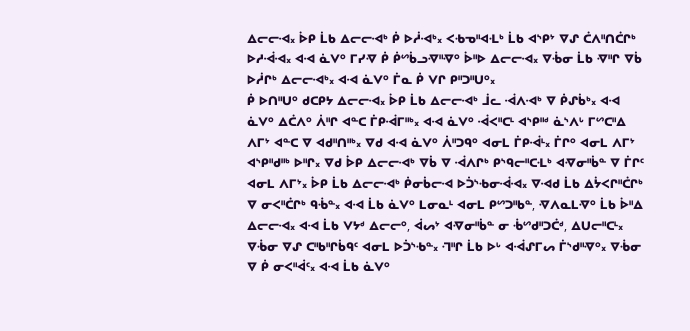ᐃᓕᓕᐗ᙮ ᐆᑭ ᒫᑲ ᐃᓕᓕᐗᒃ ᑮ ᐅᓲᐗᒃ᙮ ᐸᑾᓀᐦᐊᒶᒃ ᒫᑲ ᐊᔅᑭᔾ ᐁᔑ ᑖᐱᐦᑎᑖᒋᒃ ᐅᓱᐙᐗ᙮ ᐊᐗ ᓈᐯᐤ ᒥᓯᐌ ᑮ ᑮᔥᑳᓗᐌᐦᐌᐤ ᐆᐦᐅ ᐃᓕᓕᐗ᙮ ᐁᒀᓂ ᒫᑲ ᐌᐦᒋ ᐁᑳ ᐅᓲᒋᒃ ᐃᓕᓕᐗᒃ᙮ ᐊᐗ ᓈᐯᐤ ᒦᓇ ᑮ ᐯᒋ ᑭᐦᑐᐦᑌᐤ᙮
ᑮ ᐅᑎᐦᑌᐤ ᑯᑕᑭᔭ ᐃᓕᓕᐗ᙮ ᐆᑭ ᒫᑲ ᐃᓕᓕᐗᒃ ᒨᓚ ᐙᐱᐗᒃ ᐁ ᑮᔑᑳᒃ᙮ ᐊᐗ ᓈᐯᐤ ᐃᑖᐱᐤ ᐲᐦᒋ ᐊᓐᑕ ᒦᑭᐙᒥᐦᒃ᙮ ᐊᐗ ᓈᐯᐤ ᐙᐸᐦᑕᒻ ᐊᔅᑭᐦᒄ ᓈᔅᐱᒡ ᒥᔥᑕᐦᐃ ᐱᒥᔾ ᐊᓐᑕ ᐁ ᐊᑯᐦᑎᐦᒃ᙮ ᐁᑯ ᐊᐗ ᓈᐯᐤ ᐲᐦᑐᑫᐤ ᐊᓂᒪ ᒦᑭᐙᒻ᙮ ᒦᒋᐤ ᐊᓂᒪ ᐱᒥᔾ ᐊᔅᑭᐦᑯᐦᒃ ᐅᐦᒋ᙮ ᐁᑯ ᐆᑭ ᐃᓕᓕᐗᒃ ᐁᑳ ᐁ ᐙᐱᒋᒃ ᑭᔅᑫᓕᐦᑕᒶᒃ ᐊᐌᓂᐦᑳᓐ ᐁ ᒦᒋᑦ ᐊᓂᒪ ᐱᒥᔾ᙮ ᐆᑭ ᒫᑲ ᐃᓕᓕᐗᒃ ᑮᓂᑳᓕᐗ ᐅᑑᔅᑾᓂᐙᐗ᙮ ᐁᐗᑯ ᒫᑲ ᐃᔮᐸᒋᐦᑖᒋᒃ ᐁ ᓂᐸᐦᑖᒋᒃ ᑫᒀᓐ᙮ ᐊᐗ ᒫᑲ ᓈᐯᐤ ᒪᓂᓇᒻ ᐊᓂᒪ ᑭᔥᑐᐦᑲᓐ, ᐌᐱᓇᒪᐌᐤ ᒫᑲ ᐆᐦᐃ ᐃᓕᓕᐗ᙮ ᐊᐗ ᒫᑲ ᐯᔭᒄ ᐃᓕᓕᐤ, ᐋᔕᔾ ᐊᐌᓂᐦᑳᓐ ᓂ ᒀᔥᑯᐦᑐᑖᒄ, ᐃᑌᓕᐦᑕᒻ᙮ ᐁᒀᓂ ᐁᔑ ᑕᐦᑲᐦᒋᑳᑫᑦ ᐊᓂᒪ ᐅᑑᔅᑾᓐ᙮ ᒬᐦᒋ ᒫᑲ ᐅᒡ ᐊᐙᔑᒥᔕ ᒦᔅᑯᐦᐌᐤ᙮ ᐁᒀᓂ ᐁ ᑮ ᓂᐸᐦᐋᑦ᙮ ᐊᐗ ᒫᑲ ᓈᐯᐤ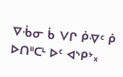ᐁᒀᓂ ᑳ ᐯᒋ ᑮᐌᑦ ᑮ ᐅᑎᐦᑕᒻ ᐅᑦ ᐊᔅᑭᔾ᙮